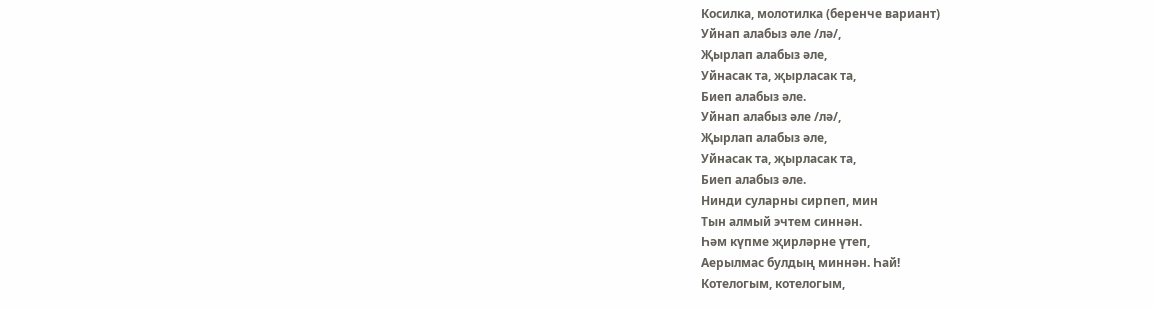Косилка, молотилка (беренче вариант)
Уйнап алабыз әле /лә/,
Җырлап алабыз әле,
Уйнасак та, җырласак та,
Биеп алабыз әле.
Уйнап алабыз әле /лә/,
Җырлап алабыз әле,
Уйнасак та, җырласак та,
Биеп алабыз әле.
Нинди суларны сирпеп, мин
Тын алмый эчтем синнән.
Һәм күпме җирләрне үтеп,
Аерылмас булдың миннән. Һай!
Котелогым, котелогым,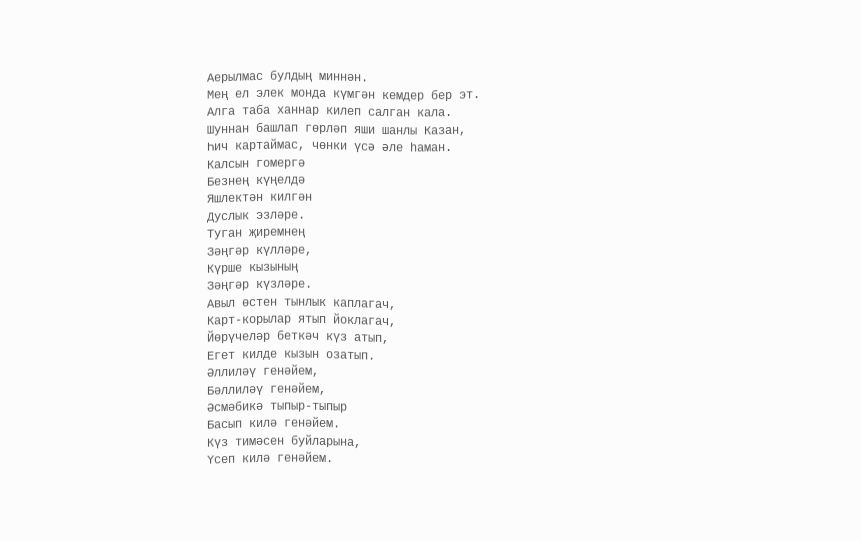Аерылмас булдың миннән.
Мең ел элек монда күмгəн кемдер бер эт.
Алга таба ханнар килеп салган кала.
Шуннан башлап гөрлəп яши шанлы Казан,
Һич картаймас, чөнки үсə əле һаман.
Калсын гомергә
Безнең күңелдә
Яшлектән килгән
Дуслык эзләре.
Туган җиремнең
Зәңгәр күлләре,
Күрше кызының
Зәңгәр күзләре.
Авыл өстен тынлык каплагач,
Карт-корылар ятып йоклагач,
Йөрүчеләр беткәч күз атып,
Егет килде кызын озатып.
Әллиләү генәйем,
Бәллиләү генәйем,
Әсмәбикә тыпыр-тыпыр
Басып килә генәйем.
Күз тимәсен буйларына,
Үсеп килә генәйем.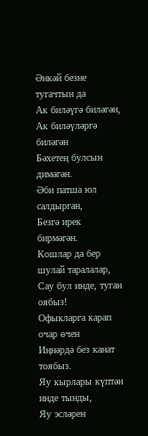Әнкәй безне тугачтын да
Ак биләүгә биләгән,
Ак биләүләргә биләгән
Бәхетең булсын димәгән.
Әби патша юл салдырган,
Безгә ирек бирмәгән.
Кошлар да бер шулай таралалар,
Сау бул инде, туган оябыз!
Офыкларга карап очар өчен
Иңнәрдә без канат тоябыз.
Яу кырлары күптән инде тынды,
Яу эсләрен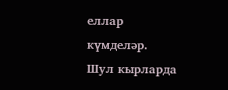еллар күмделәр.
Шул кырларда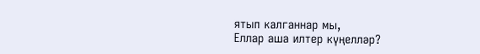ятып калганнар мы,
Еллар аша илтер күңелләр?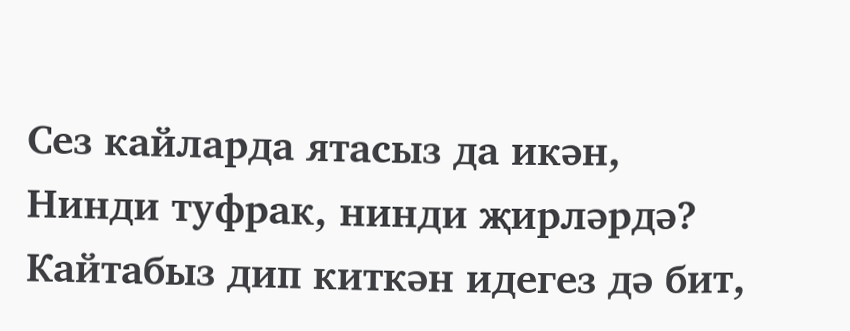Сез кайларда ятасыз да икән,
Нинди туфрак, нинди җирләрдә?
Кайтабыз дип киткән идегез дә бит,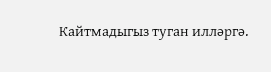Кайтмадыгыз туган илләргә.